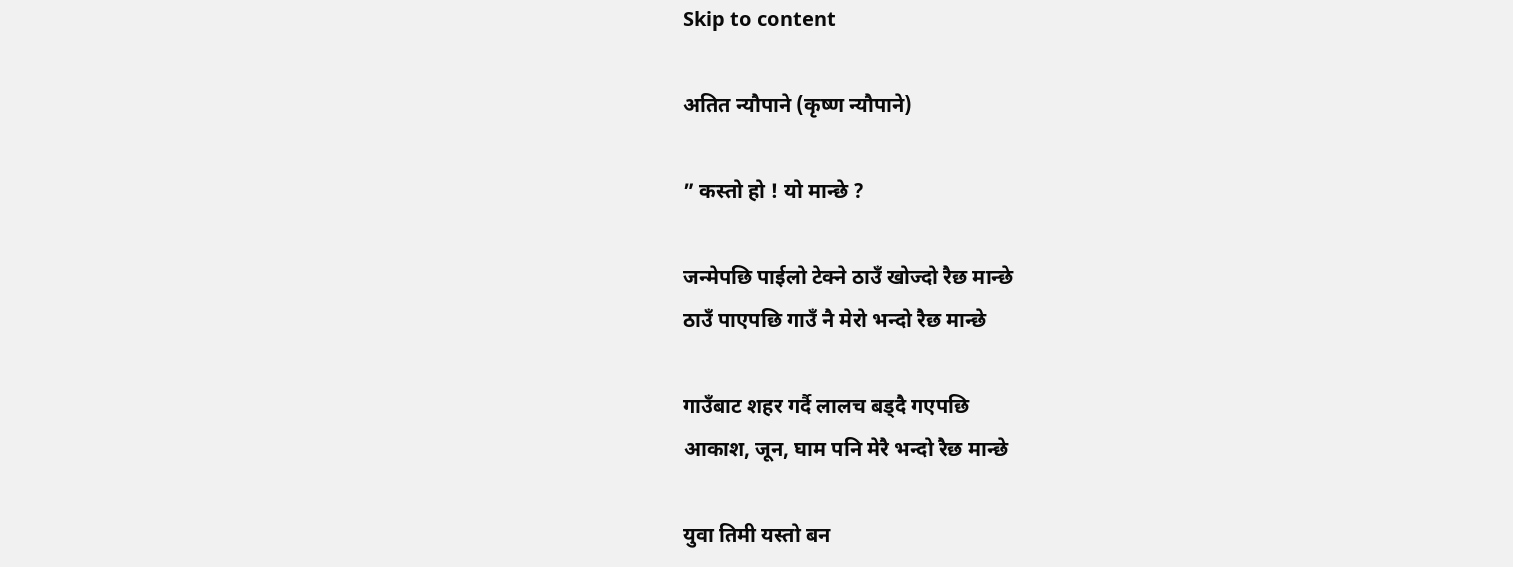Skip to content

अतित न्यौपाने (कृष्ण न्यौपाने)

” कस्तो हो ! यो मान्छे ?

जन्मेपछि पाईलो टेक्ने ठाउँ खोज्दो रैछ मान्छे
ठाउँ पाएपछि गाउँ नै मेरो भन्दो रैछ मान्छे

गाउँबाट शहर गर्दै लालच बड्दै गएपछि
आकाश, जून, घाम पनि मेरै भन्दो रैछ मान्छे

युवा तिमी यस्तो बन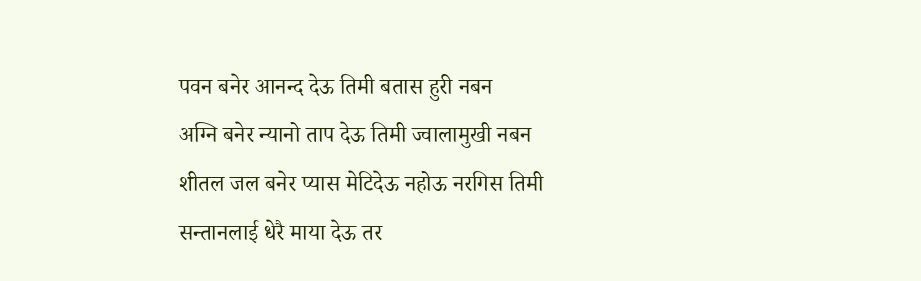पवन बनेर आनन्द देऊ तिमी बतास हुरी नबन
अग्नि बनेर न्यानो ताप देऊ तिमी ज्वालामुखी नबन
शीतल जल बनेर प्यास मेटिदेऊ नहोऊ नरगिस तिमी
सन्तानलाई धेरै माया देऊ तर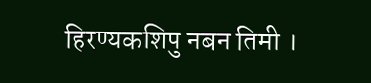हिरण्यकशिपु नबन तिमी ।